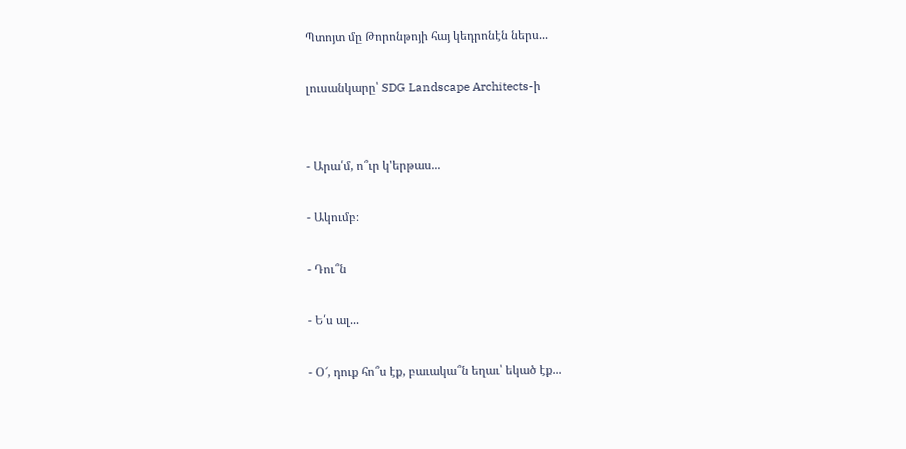Պտոյտ մը Թորոնթոյի հայ կեդրոնէն ներս...

լուսանկարը՝ SDG Landscape Architects-ի


- Արա՛մ, ո՞ւր կ'երթաս...

- Ակումբ։

- Դու՞ն

- Ե՛ս ալ...

- Օ՜, դուք հո՞ս էք, բաւակա՞ն եղաւ՝ եկած էք...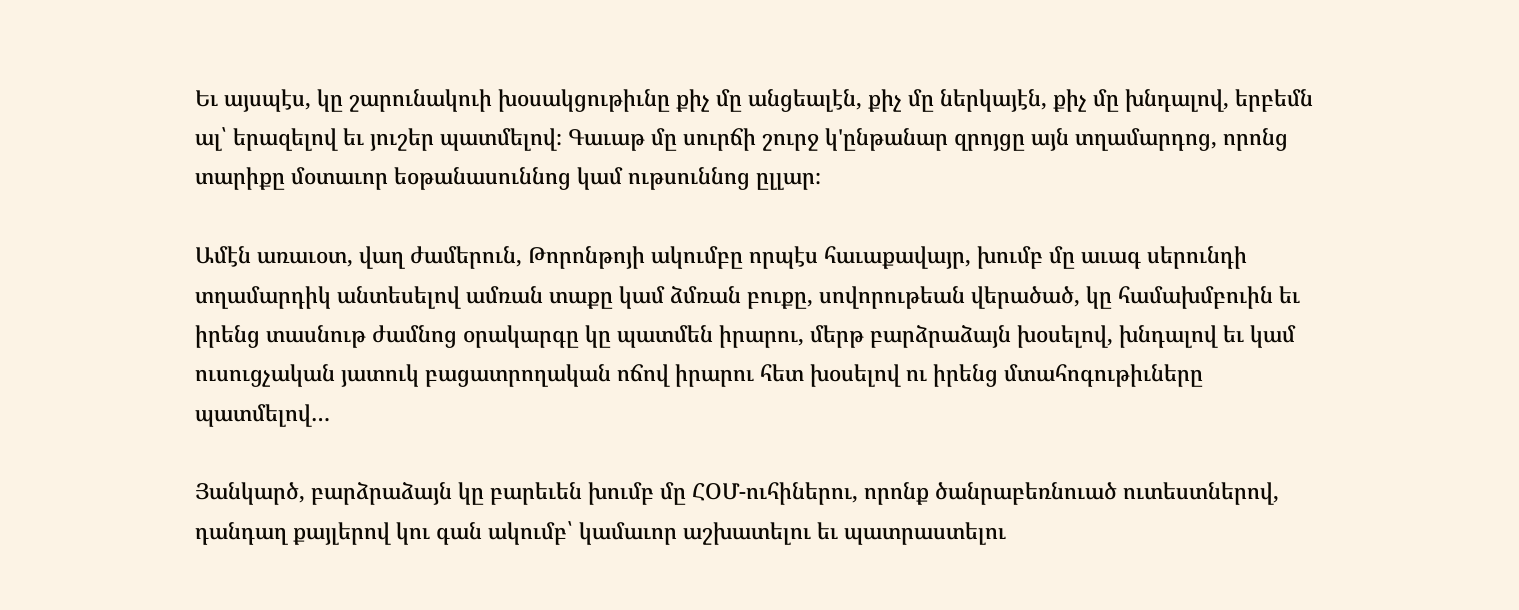Եւ այսպէս, կը շարունակուի խօսակցութիւնը քիչ մը անցեալէն, քիչ մը ներկայէն, քիչ մը խնդալով, երբեմն ալ՝ երազելով եւ յուշեր պատմելով։ Գաւաթ մը սուրճի շուրջ կ'ընթանար զրոյցը այն տղամարդոց, որոնց տարիքը մօտաւոր եօթանասուննոց կամ ութսուննոց ըլլար։

Ամէն առաւօտ, վաղ ժամերուն, Թորոնթոյի ակումբը որպէս հաւաքավայր, խումբ մը աւագ սերունդի տղամարդիկ անտեսելով ամռան տաքը կամ ձմռան բուքը, սովորութեան վերածած, կը համախմբուին եւ իրենց տասնութ ժամնոց օրակարգը կը պատմեն իրարու, մերթ բարձրաձայն խօսելով, խնդալով եւ կամ ուսուցչական յատուկ բացատրողական ոճով իրարու հետ խօսելով ու իրենց մտահոգութիւները պատմելով…

Յանկարծ, բարձրաձայն կը բարեւեն խումբ մը ՀՕՄ-ուհիներու, որոնք ծանրաբեռնուած ուտեստներով, դանդաղ քայլերով կու գան ակումբ՝ կամաւոր աշխատելու եւ պատրաստելու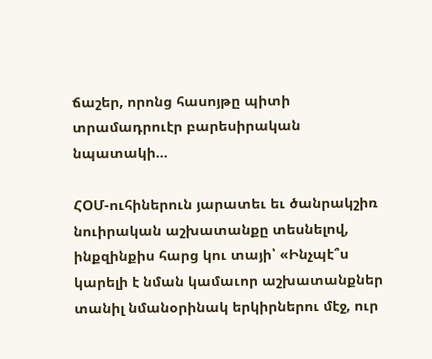ճաշեր, որոնց հասոյթը պիտի տրամադրուէր բարեսիրական նպատակի...

ՀՕՄ-ուհիներուն յարատեւ եւ ծանրակշիռ նուիրական աշխատանքը տեսնելով, ինքզինքիս հարց կու տայի՝ «Ինչպէ՞ս կարելի է նման կամաւոր աշխատանքներ տանիլ նմանօրինակ երկիրներու մէջ, ուր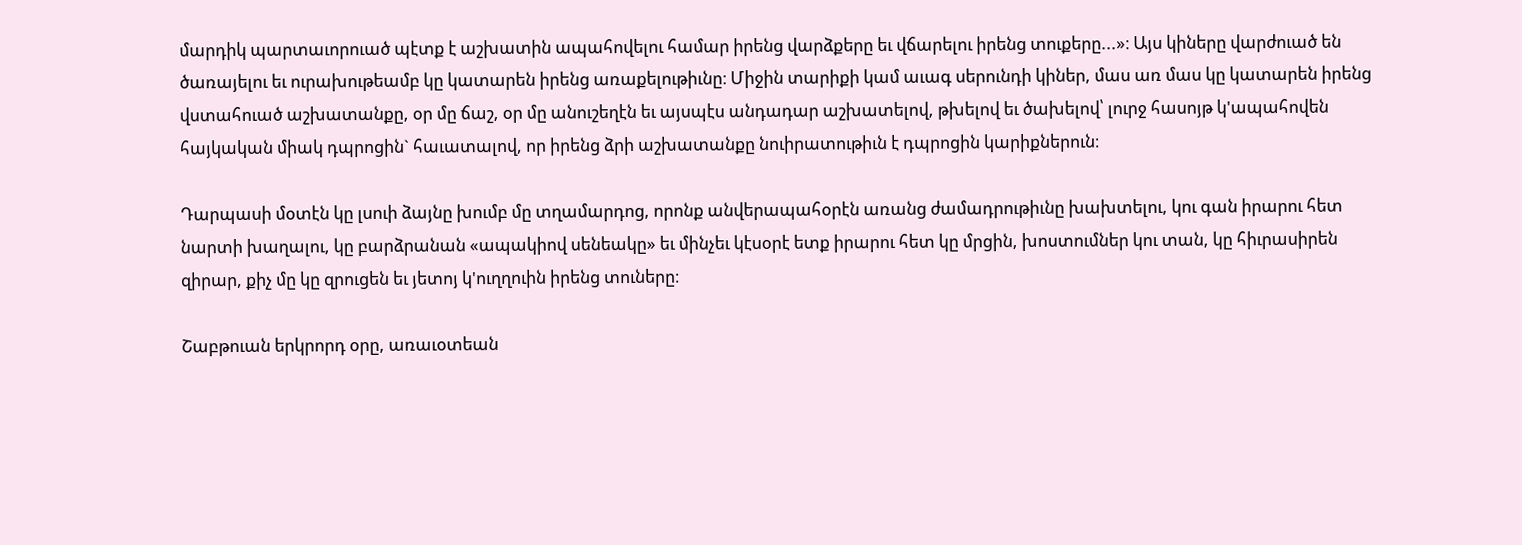մարդիկ պարտաւորուած պէտք է աշխատին ապահովելու համար իրենց վարձքերը եւ վճարելու իրենց տուքերը...»։ Այս կիները վարժուած են ծառայելու եւ ուրախութեամբ կը կատարեն իրենց առաքելութիւնը։ Միջին տարիքի կամ աւագ սերունդի կիներ, մաս առ մաս կը կատարեն իրենց վստահուած աշխատանքը, օր մը ճաշ, օր մը անուշեղէն եւ այսպէս անդադար աշխատելով, թխելով եւ ծախելով՝ լուրջ հասոյթ կ'ապահովեն հայկական միակ դպրոցին` հաւատալով, որ իրենց ձրի աշխատանքը նուիրատութիւն է դպրոցին կարիքներուն։

Դարպասի մօտէն կը լսուի ձայնը խումբ մը տղամարդոց, որոնք անվերապահօրէն առանց ժամադրութիւնը խախտելու, կու գան իրարու հետ նարտի խաղալու, կը բարձրանան «ապակիով սենեակը» եւ մինչեւ կէսօրէ ետք իրարու հետ կը մրցին, խոստումներ կու տան, կը հիւրասիրեն զիրար, քիչ մը կը զրուցեն եւ յետոյ կ'ուղղուին իրենց տուները։

Շաբթուան երկրորդ օրը, առաւօտեան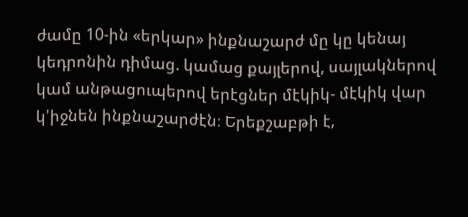ժամը 10-ին «երկար» ինքնաշարժ մը կը կենայ կեդրոնին դիմաց. կամաց քայլերով, սայլակներով կամ անթացուպերով երէցներ մէկիկ- մէկիկ վար կ'իջնեն ինքնաշարժէն։ Երեքշաբթի է,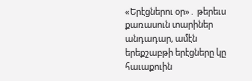«Երէցներու օր»․ թերեւս քառասուն տարիներ անդադար, ամէն երեքշաբթի երէցները կը հաւաքուին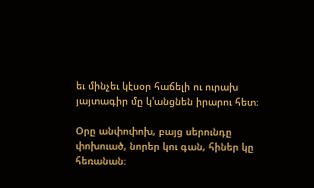եւ մինչեւ կէսօր հաճելի ու ուրախ յայտագիր մը կ'անցնեն իրարու հետ։

Օրը անփոփոխ, բայց սերունդը փոխուած, նորեր կու գան, հիներ կը հեռանան։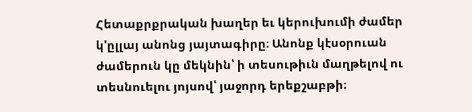Հետաքրքրական խաղեր եւ կերուխումի ժամեր կ'ըլլայ անոնց յայտագիրը։ Անոնք կէսօրուան ժամերուն կը մեկնին՝ ի տեսութիւն մաղթելով ու տեսնուելու յոյսով՝ յաջորդ երեքշաբթի։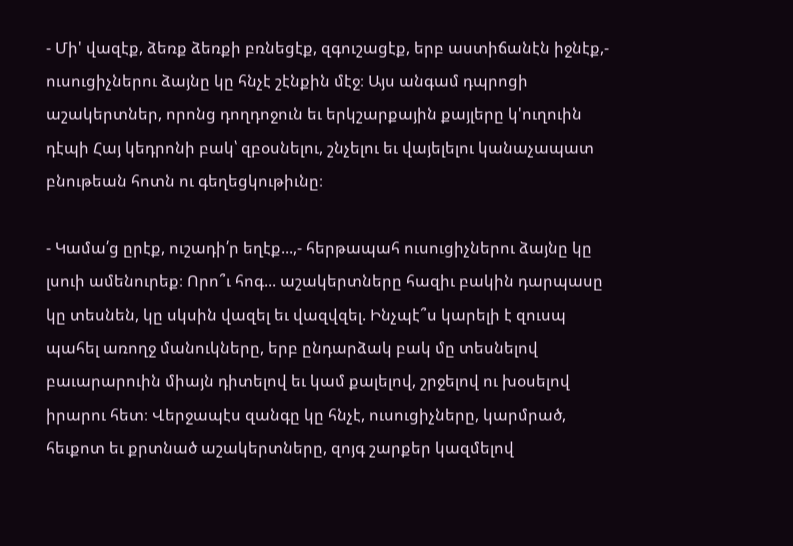- Մի' վազէք, ձեռք ձեռքի բռնեցէք, զգուշացէք, երբ աստիճանէն իջնէք,- ուսուցիչներու ձայնը կը հնչէ շէնքին մէջ։ Այս անգամ դպրոցի աշակերտներ, որոնց դողդոջուն եւ երկշարքային քայլերը կ'ուղուին դէպի Հայ կեդրոնի բակ՝ զբօսնելու, շնչելու եւ վայելելու կանաչապատ բնութեան հոտն ու գեղեցկութիւնը։

- Կամա՛ց ըրէք, ուշադի՛ր եղէք...,- հերթապահ ուսուցիչներու ձայնը կը լսուի ամենուրեք։ Որո՞ւ հոգ... աշակերտները հազիւ բակին դարպասը կը տեսնեն, կը սկսին վազել եւ վազվզել. Ինչպէ՞ս կարելի է զուսպ պահել առողջ մանուկները, երբ ընդարձակ բակ մը տեսնելով բաւարարուին միայն դիտելով եւ կամ քալելով, շրջելով ու խօսելով իրարու հետ։ Վերջապէս զանգը կը հնչէ, ուսուցիչները, կարմրած, հեւքոտ եւ քրտնած աշակերտները, զոյգ շարքեր կազմելով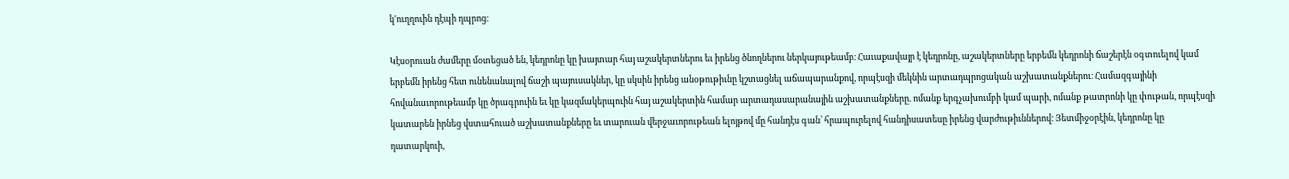կ'ուղղուին դէպի դպրոց։

Կէսօրուան ժամերը մօտեցած են, կեդրոնը կը խայտար հայ աշակերտներու եւ իրենց ծնողներու ներկայութեամբ։ Հաւաքավայր է կեդրոնը, աշակերտները երբեմն կեդրոնի ճաշերէն օգտուելով կամ երբեմն իրենց հետ ունենանալով ճաշի պայուսակներ, կը սկսին իրենց անօթութիւնը կշտացնել աճապարանքով, որպէսզի մեկնին արտադպրոցական աշխատանքներու։ Համազգայինի հովանաւորութեամբ կը ծրագրուին եւ կը կազմակերպուին հայ աշակերտին համար արտադասարանային աշխատանքները. ոմանք երգչախումբի կամ պարի, ոմանք թատրոնի կը փութան, որպէսզի կատարեն իրնեց վստահուած աշխատանքները եւ տարուան վերջաւորութեան ելոյթով մը հանդէս գան՝ հրապուրելով հանդիսատեսը իրենց վարժութիւններով։ Յետմիջօրէին, կեդրոնը կը դատարկուի,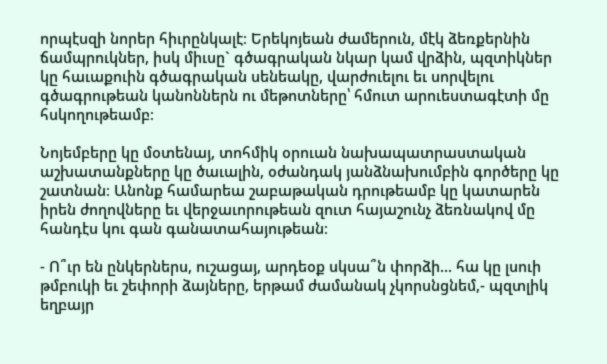որպէսզի նորեր հիւրընկալէ։ Երեկոյեան ժամերուն, մէկ ձեռքերնին ճամպրուկներ, իսկ միւսը` գծագրական նկար կամ վրձին, պզտիկներ կը հաւաքուին գծագրական սենեակը, վարժուելու եւ սորվելու գծագրութեան կանոններն ու մեթոտները՝ հմուտ արուեստագէտի մը հսկողութեամբ։

Նոյեմբերը կը մօտենայ, տոհմիկ օրուան նախապատրաստական աշխատանքները կը ծաւալին, օժանդակ յանձնախումբին գործերը կը շատնան։ Անոնք համարեա շաբաթական դրութեամբ կը կատարեն իրեն ժողովները եւ վերջաւորութեան զուտ հայաշունչ ձեռնակով մը հանդէս կու գան գանատահայութեան։

- Ո՞ւր են ընկերներս, ուշացայ, արդեօք սկսա՞ն փորձի... հա կը լսուի թմբուկի եւ շեփորի ձայները, երթամ ժամանակ չկորսնցնեմ,- պզտլիկ եղբայր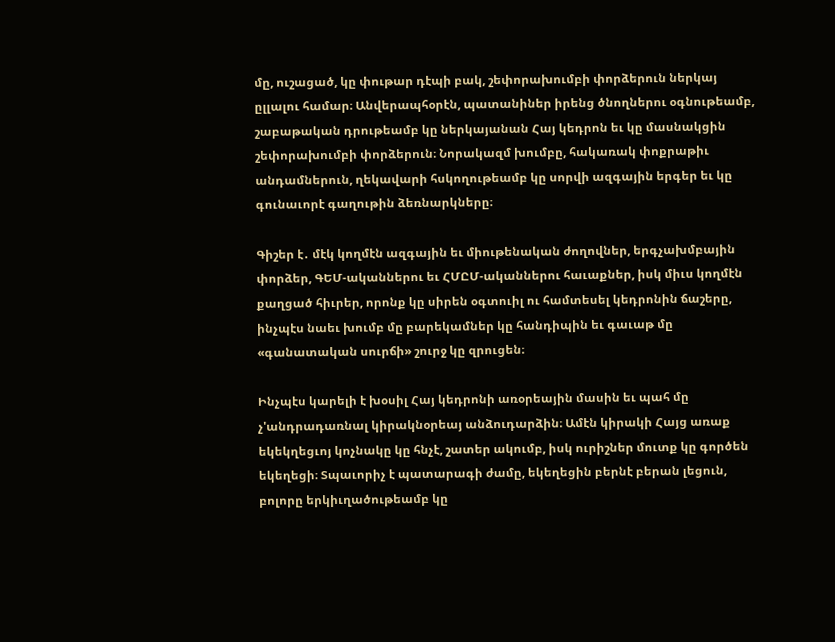մը, ուշացած, կը փութար դէպի բակ, շեփորախումբի փորձերուն ներկայ ըլլալու համար։ Անվերապհօրէն, պատանիներ իրենց ծնողներու օգնութեամբ, շաբաթական դրութեամբ կը ներկայանան Հայ կեդրոն եւ կը մասնակցին շեփորախումբի փորձերուն։ Նորակազմ խումբը, հակառակ փոքրաթիւ անդամներուն, ղեկավարի հսկողութեամբ կը սորվի ազգային երգեր եւ կը գունաւորէ գաղութին ձեռնարկները։

Գիշեր է․ մէկ կողմէն ազգային եւ միութենական ժողովներ, երգչախմբային փորձեր, ԳԵՄ-ականներու եւ ՀՄԸՄ-ականներու հաւաքներ, իսկ միւս կողմէն քաղցած հիւրեր, որոնք կը սիրեն օգտուիլ ու համտեսել կեդրոնին ճաշերը, ինչպէս նաեւ խումբ մը բարեկամներ կը հանդիպին եւ գաւաթ մը «գանատական սուրճի» շուրջ կը զրուցեն։

Ինչպէս կարելի է խօսիլ Հայ կեդրոնի առօրեային մասին եւ պահ մը չ'անդրադառնալ կիրակնօրեայ անձուդարձին։ Ամէն կիրակի Հայց առաք եկեկղեցւոյ կոչնակը կը հնչէ, շատեր ակումբ, իսկ ուրիշներ մուտք կը գործեն եկեղեցի։ Տպաւորիչ է պատարագի ժամը, եկեղեցին բերնէ բերան լեցուն, բոլորը երկիւղածութեամբ կը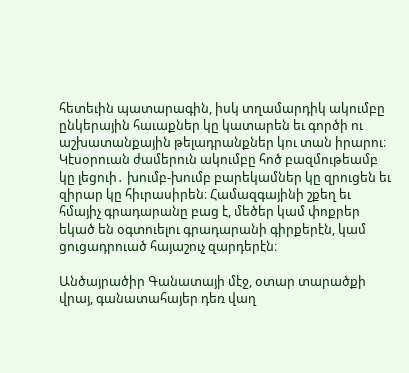հետեւին պատարագին, իսկ տղամարդիկ ակումբը ընկերային հաւաքներ կը կատարեն եւ գործի ու աշխատանքային թելադրանքներ կու տան իրարու։ Կէսօրուան ժամերուն ակումբը հոծ բազմութեամբ կը լեցուի․ խումբ-խումբ բարեկամներ կը զրուցեն եւ զիրար կը հիւրասիրեն։ Համազգայինի շքեղ եւ հմայիչ գրադարանը բաց է, մեծեր կամ փոքրեր եկած են օգտուելու գրադարանի գիրքերէն, կամ ցուցադրուած հայաշուչ զարդերէն։

Անծայրածիր Գանատայի մէջ, օտար տարածքի վրայ, գանատահայեր դեռ վաղ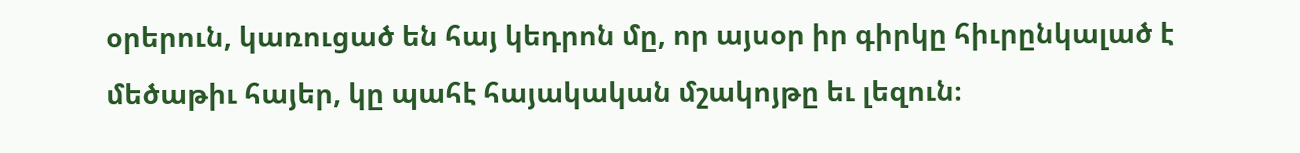օրերուն, կառուցած են հայ կեդրոն մը, որ այսօր իր գիրկը հիւրընկալած է մեծաթիւ հայեր, կը պահէ հայակական մշակոյթը եւ լեզուն։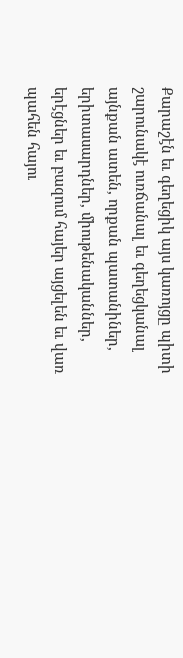Քարաշէն եւ գեղեցիկ այս կառոյցը պիտի շարունակէ ուռճանալ եւ գեղեցկանալ այնքան ատեն, որքան պատանիներ, երիտասարդներ, միութենականներ, երէցներ եւ բազում հայեր այցելեն եւ վառ պահեն հայու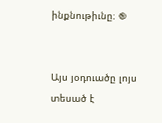ինքնութիւնը։ ֎


Այս յօդուածը լոյս տեսած է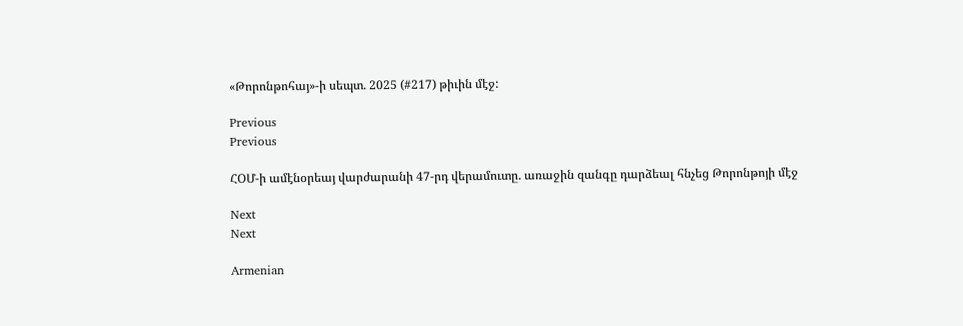«Թորոնթոհայ»-ի սեպտ. 2025 (#217) թիւին մէջ:

Previous
Previous

ՀՕՄ-ի ամէնօրեայ վարժարանի 47-րդ վերամուտը. առաջին զանգը դարձեալ հնչեց Թորոնթոյի մէջ

Next
Next

Armenian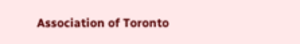Association of Toronto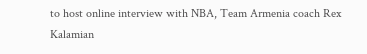to host online interview with NBA, Team Armenia coach Rex Kalamian